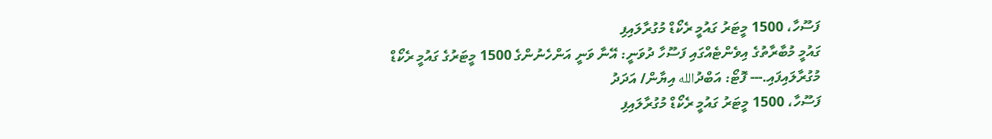ފަސޫހާ، 1500 މީޓަރު ގައުމީ ރެކޯޑް މުގުރާލައިފި
ގައުމީ މުބާރާތުގެ އިވެންޓެއްގައި ފަސޫހާ ދުވަނީ: އޭނާ ވަނީ އަންހެނުންގެ 1500 މީޓަރުގެ ގައުމީ ރެކޯޑް މުގުރާލައިފައި.--- ފޮޓޯ: އަބްދުالله އިޔާން/ އަދަދު
ފަސޫހާ، 1500 މީޓަރު ގައުމީ ރެކޯޑް މުގުރާލައިފި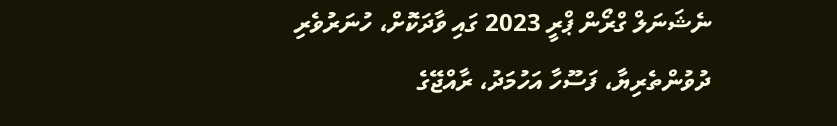ނެޝަނަލް ގްރޯން ޕްރީ 2023 ގައި ވާދަކޮށް، ހުނަރުވެރި ދުވުންތެރިޔާ، ފަސޫހާ އަހުމަދު، ރާއްޖޭގެ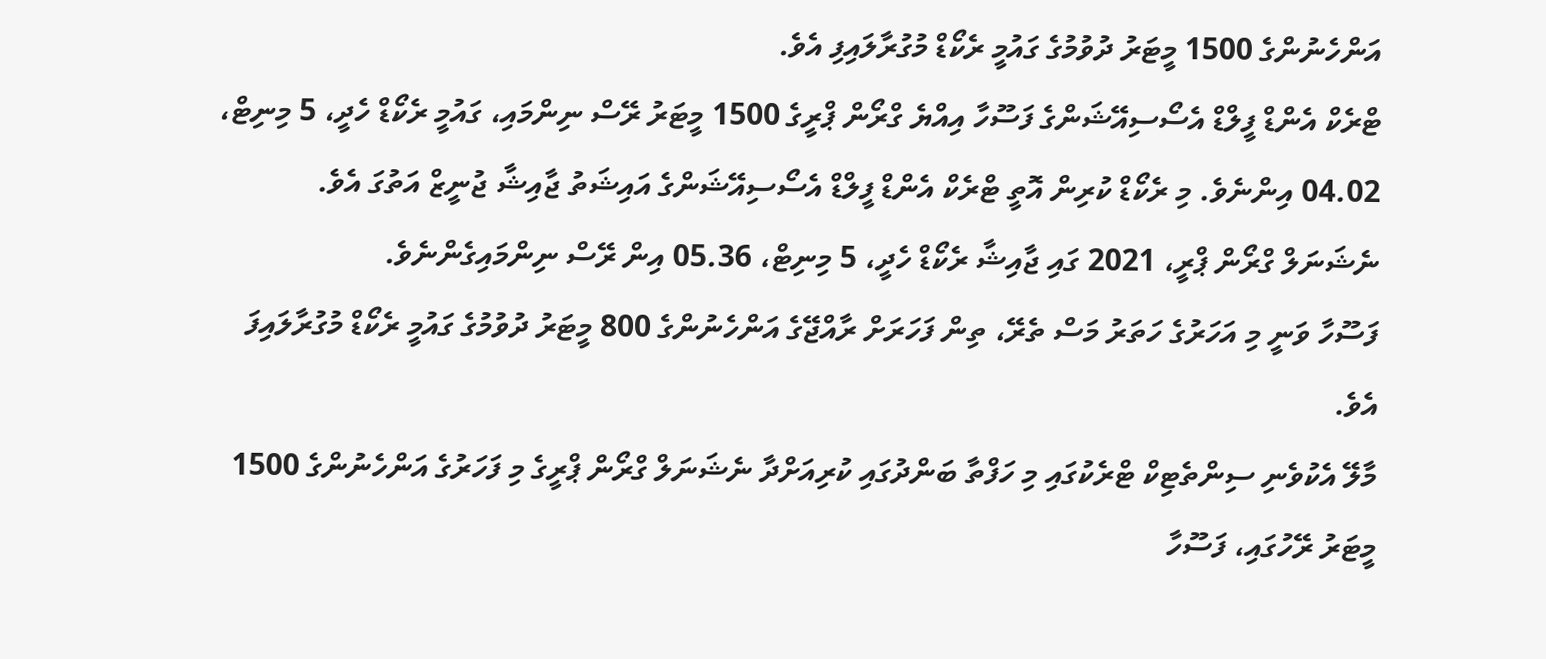އަންހެނުންގެ 1500 މީޓަރު ދުވުމުގެ ގައުމީ ރެކޯޑް މުގުރާލައިފި އެވެ.
ޓްރެކް އެންޑް ފީލްޑް އެސޯސިއޭޝަންގެ ފަސޫހާ އިއްޔެ ގްރޯން ޕްރީގެ 1500 މީޓަރު ރޭސް ނިންމައި، ގައުމީ ރެކޯޑް ހެދީ، 5 މިނިޓް، 04.02 އިންނެވެ. މި ރެކޯޑް ކުރިން އޮތީ ޓްރެކް އެންޑް ފީލްޑް އެސޯސިއޭޝަންގެ އައިޝަތު ޖާއިޝާ ޖުނީޒް އަތުގަ އެވެ. ނެޝަނަލް ގްރޯން ޕްރީ، 2021 ގައި ޖާއިޝާ ރެކޯޑް ހެދީ، 5 މިނިޓް، 05.36 އިން ރޭސް ނިންމައިގެންނެވެ.
ފަސޫހާ ވަނީ މި އަހަރުގެ ހަތަރު މަސް ތެރޭ، ތިން ފަހަރަށް ރާއްޖޭގެ އަންހެނުންގެ 800 މީޓަރު ދުވުމުގެ ގައުމީ ރެކޯޑް މުގުރާލައިފަ އެވެ.
މާލޭ އެކުވެނި ސިންތެޓިކް ޓްރެކުގައި މި ހަފްތާ ބަންދުގައި ކުރިއަށްދާ ނެޝަނަލް ގްރޯން ޕްރީގެ މި ފަހަރުގެ އަންހެނުންގެ 1500 މީޓަރު ރޭހުގައި، ފަސޫހާ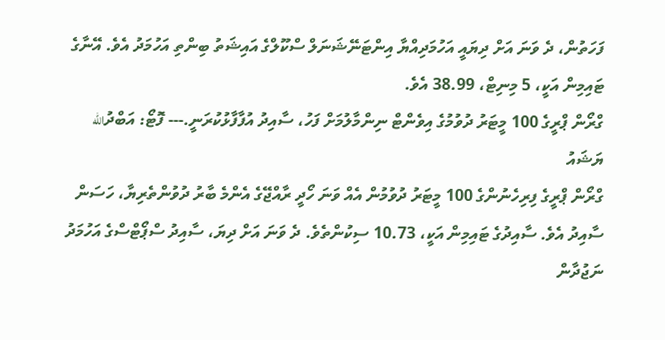ފަހަތުން، ދެ ވަނަ އަށް ދިޔައީ އަހުމަދިއްޔާ އިންޓަނޭޝަނަލް ސްކޫލްގެ އައިޝަތު ބިންތި އަހުމަދު އެވެ. އޭނާގެ ޓައިމިން އަކީ، 5 މިނިޓް، 38.99 އެވެ.
ގްރޯން ޕްރީގެ 100 މީޓަރު ދުވުމުގެ އިވެންޓް ނިންމާލުމަށް ފަހު، ސާއިދު އުފާފާޅުކުރަނީ.--- ފޮޓޯ: އަބްދުالله ޔަޝައު
ގްރޯން ޕްރީގެ ފިރިހެނުންގެ 100 މީޓަރު ދުވުމުން އެއް ވަނަ ހޯދީ ރާއްޖޭގެ އެންމެ ބާރު ދުވުންތެރިޔާ، ހަސަން ސާއިދު އެވެ. ސާއިދުގެ ޓައިމިން އަކީ، 10.73 ސިކުންތެވެ. ދެ ވަނަ އަށް ދިޔަ، ސާއިދު ސްޕޯޓްސްގެ އަހުމަދު ނަޖުދާން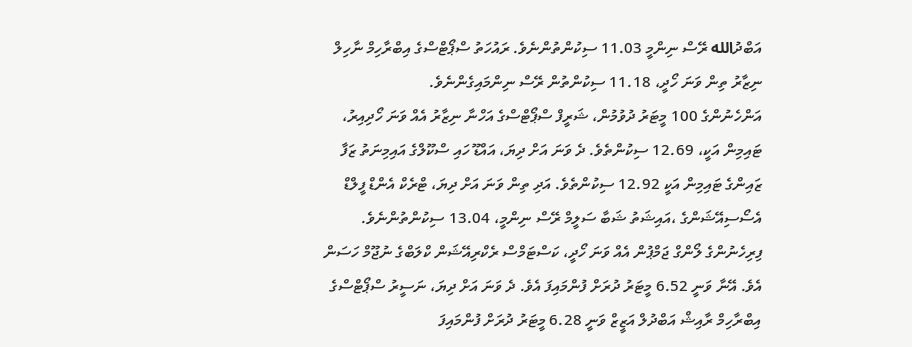އަބްދުالله ރޭސް ނިންމީ 11.03 ސިކުންތުންނެވެ. ރައުހަތު ސްޕޯޓްސްގެ އިބްރާހިމް ނާހިލް ނިޒާރު ތިން ވަނަ ހޯދީ، 11.18 ސިކުންތުން ރޭސް ނިންމައިގެންނެވެ.
އަންހެނުންގެ 100 މީޓަރު ދުވުމުން، ޝަރީފް ސްޕޯޓްސްގެ އަހްނާ ނިޒާރު އެއް ވަނަ ހޯދިއިރު، ޓައިމިން އަކީ، 12.69 ސިކުންތެވެ. ދެ ވަނަ އަށް ދިޔަ، އައްޑޫ ހައި ސްކޫލްގެ އައިމިނަތު ޒަފާ ޒައިންގެ ޓައިމިން އަކީ 12.92 ސިކުންތެވެ. އަދި ތިން ވަނަ އަށް ދިޔަ، ޓްރެކް އެންޑް ފީލްޑް އެސޯސިއޭޝަންގެ ،އައިޝަތު ޝަބާ ސަލީމް ރޭސް ނިންމީ، 13.04 ސިކުންތުންނެވެ.
ފިރިހެނުންގެ ލޯންގް ޖަމްޕުން އެއް ވަނަ ހޯދީ، ކަސްޓަމްސް ރެކްރިއޭޝަން ކްލަބްގެ ނުޖޫމް ހަސަން އެވެ. އޭނާ ވަނީ 6.52 މީޓަރު ދުރަށް ފުންމައިފަ އެވެ. ދެ ވަނަ އަށް ދިޔަ، ނަސީރު ސްޕޯޓްސްގެ އިބްރާހިމް ރާއިޝް އަބްދުލް އަޒީޒް ވަނީ 6.28 މީޓަރު ދުރަށް ފުންމައިފަ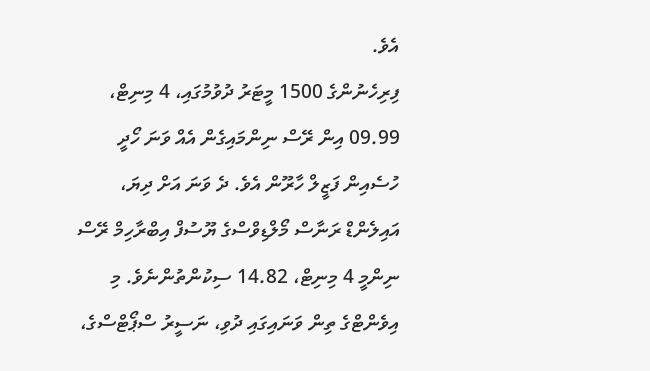އެވެ.
ފިރިހެނުންގެ 1500 މީޓަރު ދުވުމުގައި، 4 މިނިޓް، 09.99 އިން ރޭސް ނިންމައިގެން އެއް ވަނަ ހޯދީ ހުސެއިން ފަޒީލް ހާރޫން އެވެ. ދެ ވަނަ އަށް ދިޔަ، އައިލެންޑް ރަނާސް މޯލްޑިވްސްގެ ޔޫސުފް އިބްރާހިމް ރޭސް ނިންމީ 4 މިނިޓް، 14.82 ސިކުންތުންނެވެ. މި އިވެންޓްގެ ތިން ވަނައިގައި ދުވި، ނަސީރު ސްޕޯޓްސްގެ،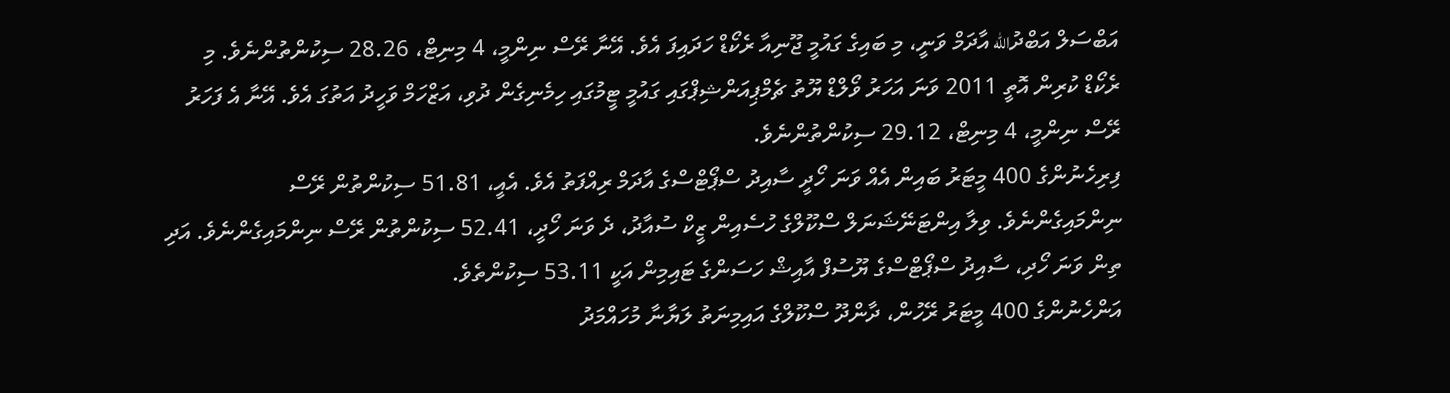އަބްސަލް އަބްދުالله އާދަމް ވަނީ، މި ބައިގެ ގައުމީ ޖޫނިއާ ރެކޯޑް ހަދައިފަ އެވެ. އޭނާ ރޭސް ނިންމީ، 4 މިނިޓް، 28.26 ސިކުންތުންނެވެ. މި ރެކޯޑް ކުރިން އޮތީ 2011 ވަނަ އަހަރު ވޯލްޑް ޔޫތު ޗެމްޕިއަންޝިޕްގައި ގައުމީ ޓީމުގައި ހިމެނިގެން ދުވި، އަޒްހަމް ވަހީދު އަތުގަ އެވެ. އޭނާ އެ ފަހަރު ރޭސް ނިންމީ، 4 މިނިޓް، 29.12 ސިކުންތުންނެވެ.
ފިރިހެނުންގެ 400 މީޓަރު ބައިން އެއް ވަނަ ހޯދީ ސާއިދު ސްޕޯޓްސްގެ އާދަމް ރިއްފަތު އެވެ. އެއީ، 51.81 ސިކުންތުން ރޭސް ނިންމައިގެންނެވެ. ވިލާ އިންޓަނޭޝަނަލް ސްކޫލްގެ ހުސެއިން ޒީކް ސުއާދު، ދެ ވަނަ ހޯދީ، 52.41 ސިކުންތުން ރޭސް ނިންމައިގެންނެވެ. އަދި ތިން ވަނަ ހޯދި، ސާއިދު ސްޕޯޓްސްގެ ޔޫސުފް އާއިޝް ހަސަންގެ ޓައިމިން އަކީ 53.11 ސިކުންތެވެ.
އަންހެނުންގެ 400 މީޓަރު ރޭހުން، ދާންދޫ ސްކޫލްގެ އައިމިނަތު ލަޔާނާ މުހައްމަދު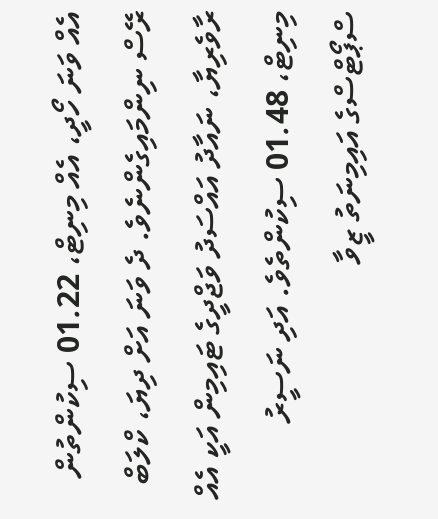އެއް ވަނަ ހޯދީ، އެއް މިނިޓް، 01.22 ސިކުންތުން ރޭސް ނިންމައިގެންނެވެ. ދެ ވަނަ އަށް ދިޔަ، ކްލަބް ރާވެރިޔާ، ނައާދު އައްސަދު ވަޖްދީގެ ޓައިމިން އަކީ އެއް މިނިޓް، 01.48 ސިކުންތެވެ. އަދި ނަސީރު ސްޕޯޓްސްގެ އައިމިނަތު ޒީވާ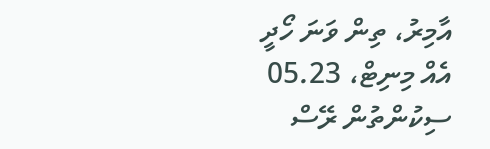އާމިރު، ތިން ވަނަ ހޯދީ އެއް މިނިޓް، 05.23 ސިކުންތުން ރޭސް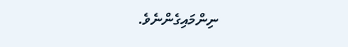ނިންމައިގެންނެވެ.